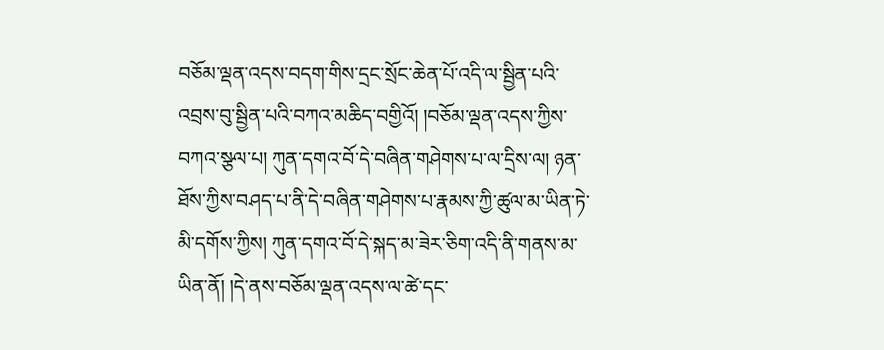བཅོམ་ལྡན་འདས་བདག་གིས་དྲང་སྲོང་ཆེན་པོ་འདི་ལ་སྦྱིན་པའི་འབྲས་བུ་སྦྱིན་པའི་བཀའ་མཆིད་བགྱིའོ། །བཅོམ་ལྡན་འདས་ཀྱིས་བཀའ་སྩལ་པ། ཀུན་དགའ་བོ་དེ་བཞིན་གཤེགས་པ་ལ་དྲིས་ལ། ཉན་ཐོས་ཀྱིས་བཤད་པ་ནི་དེ་བཞིན་གཤེགས་པ་རྣམས་ཀྱི་ཚུལ་མ་ཡིན་ཏེ་མི་དགོས་ཀྱིས། ཀུན་དགའ་བོ་དེ་སྐད་མ་ཟེར་ཅིག་འདི་ནི་གནས་མ་ཡིན་ནོ། །དེ་ནས་བཅོམ་ལྡན་འདས་ལ་ཚེ་དང་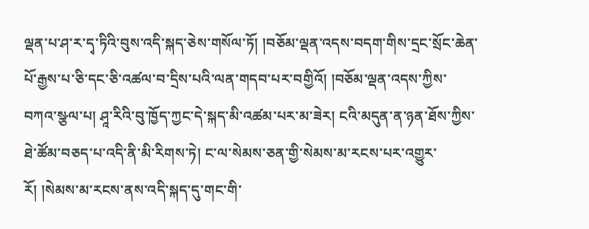ལྡན་པ་ཤ་ར་དྭ་ཏིའི་བུས་འདི་སྐད་ཅེས་གསོལ་ཏོ། །བཅོམ་ལྡན་འདས་བདག་གིས་དྲང་སྲོང་ཆེན་པོ་རྒྱས་པ་ཅི་དང་ཅི་འཚལ་བ་དྲིས་པའི་ལན་གདབ་པར་བགྱིའོ། །བཅོམ་ལྡན་འདས་ཀྱིས་བཀའ་སྩལ་པ། ཤཱ་རིའི་བུ་ཁྱོད་ཀྱང་དེ་སྐད་མི་འཚམ་པར་མ་ཟེར། ངའི་མདུན་ན་ཉན་ཐོས་ཀྱིས་ཐེ་ཚོམ་བཅད་པ་འདི་ནི་མི་རིགས་ཏེ། ང་ལ་སེམས་ཅན་གྱི་སེམས་མ་རངས་པར་འགྱུར་རོ། །སེམས་མ་རངས་ནས་འདི་སྐད་དུ་གང་གི་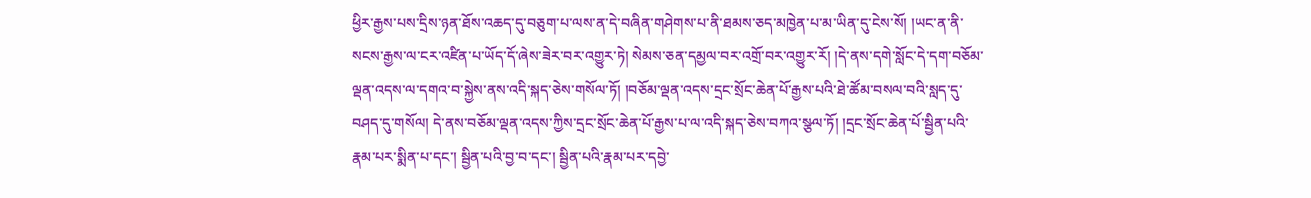ཕྱིར་རྒྱས་པས་དྲིས་ཉན་ཐོས་འཆད་དུ་བཅུག་པ་ལས་ན་དེ་བཞིན་གཤེགས་པ་ནི་ཐམས་ཅད་མཁྱེན་པ་མ་ཡིན་དུ་ངེས་སོ། །ཡང་ན་ནི་སངས་རྒྱས་ལ་ངར་འཛིན་པ་ཡོད་དོ་ཞེས་ཟེར་བར་འགྱུར་ཏེ། སེམས་ཅན་དམྱལ་བར་འགྲོ་བར་འགྱུར་རོ། །དེ་ནས་དགེ་སློང་དེ་དག་བཅོམ་ལྡན་འདས་ལ་དགའ་བ་སྐྱེས་ནས་འདི་སྐད་ཅེས་གསོལ་ཏོ། །བཅོམ་ལྡན་འདས་དྲང་སྲོང་ཆེན་པོ་རྒྱས་པའི་ཐེ་ཚོམ་བསལ་བའི་སླད་དུ་བཤད་དུ་གསོལ། དེ་ནས་བཅོམ་ལྡན་འདས་ཀྱིས་དྲང་སྲོང་ཆེན་པོ་རྒྱས་པ་ལ་འདི་སྐད་ཅེས་བཀའ་སྩལ་ཏོ། །དྲང་སྲོང་ཆེན་པོ་སྦྱིན་པའི་རྣམ་པར་སྨིན་པ་དང་། སྦྱིན་པའི་བྱ་བ་དང་། སྦྱིན་པའི་རྣམ་པར་དབྱེ་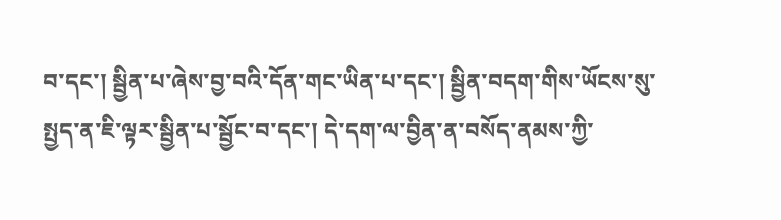བ་དང་། སྦྱིན་པ་ཞེས་བྱ་བའི་དོན་གང་ཡིན་པ་དང་། སྦྱིན་བདག་གིས་ཡོངས་སུ་སྤྱད་ན་ཇི་ལྟར་སྦྱིན་པ་སྦྱོང་བ་དང་། དེ་དག་ལ་བྱིན་ན་བསོད་ནམས་ཀྱི་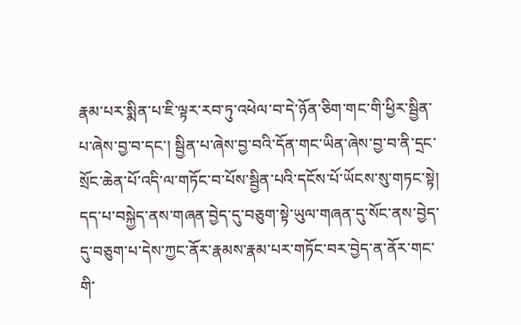རྣམ་པར་སྨིན་པ་ཇི་ལྟར་རབ་ཏུ་འཕེལ་བ་དེ་ཉོན་ཅིག་གང་གི་ཕྱིར་སྦྱིན་པ་ཞེས་བྱ་བ་དང་། སྦྱིན་པ་ཞེས་བྱ་བའི་དོན་གང་ཡིན་ཞེས་བྱ་བ་ནི་དྲང་སྲོང་ཆེན་པོ་འདི་ལ་གཏོང་བ་པོས་སྦྱིན་པའི་དངོས་པོ་ཡོངས་སུ་གཏང་སྟེ། དད་པ་བསྐྱེད་ནས་གཞན་བྱེད་དུ་བཅུག་སྟེ་ཡུལ་གཞན་དུ་སོང་ནས་བྱེད་དུ་བཅུག་པ་དེས་ཀྱང་ནོར་རྣམས་རྣམ་པར་གཏོང་བར་བྱེད་ན་ནོར་གང་གི་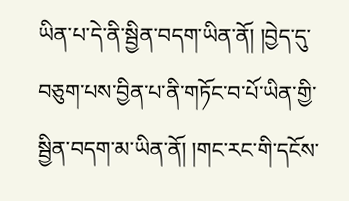ཡིན་པ་དེ་ནི་སྦྱིན་བདག་ཡིན་ནོ། །བྱེད་དུ་བཅུག་པས་བྱིན་པ་ནི་གཏོང་བ་པོ་ཡིན་གྱི་སྦྱིན་བདག་མ་ཡིན་ནོ། །གང་རང་གི་དངོས་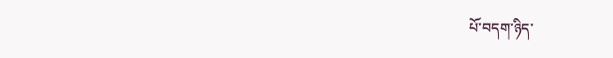པོ་བདག་ཉིད་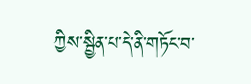ཀྱིས་སྦྱིན་པ་དེ་ནི་གཏོང་བ་